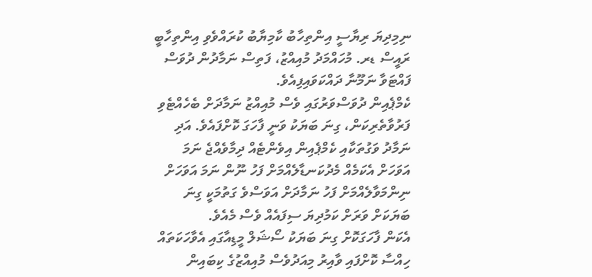ނިމިދިޔަ ރިޔާސީ އިންތިހާބު ކާމިޔާބު ކުރައްވެވި އިންތިހާބީ ރައީސް ޑރ. މުހައްމަދު މުއިއްޒު، ފަތިސް ނަމާދުން ދުވަސް ފައްޓަވާ ނަމޫނާ ދައްކަވައިފިއެވެ.
ކެމްޕެއިން ދުވަސްވަރުގައި ވެސް މުއިއްޒު ނަމާދަށް ބެހެއްޓެވި ފަރުވާތެރިކަން، ގިނަ ބަޔަކު ވަނީ ފާހަގަ ކޮށްފައެވެ. އަދި ނަމާދު ވަގުތަކާއި ކެމްޕެއިން އިވެންޓެއް ދިމާވެއްޖެ ނަމަ އަވަހަށް އެކަމެއް މެދުކަނޑާލެއްމަށް ފަހު ނޫން ނަމަ އަވަހަށް ނިންމަވާލެއްމަށް ފަހު ނަމާދަށް އަވަސްވެ ގަތުމަކީ ގިނަ ބަޔަކަށް ވަރަށް ކަމުދިޔަ ސިފައެއް ވެސް މެއެވެ.
އެކަން ފާހަގަކޮށް ގިނަ ބަޔަކު ސޯޝަލް މީޑިއާގައި އެވާހަކަތައް ހިއްސާ ކޮށްފައި ވާއިރު މިއަދުވެސް މުއިއްޒުގެ ކިބައިން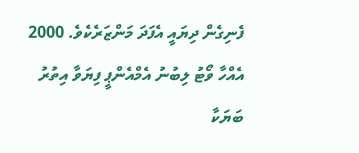ފެނިގެން ދިޔައީ އެފަދަ މަންޒަރެކެވެ. 2000 އެއްހާ ވޯޓު ލިބުނު އެމްއެންޕީ ފިޔަވާ އިތުރު ބަޔަކާ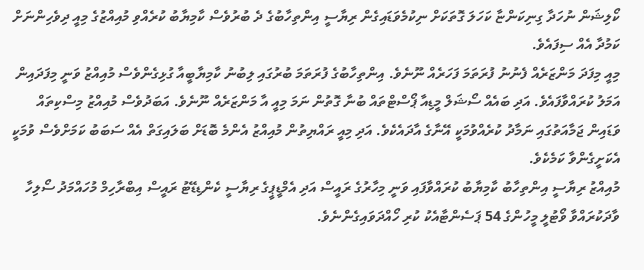ކޯލިޝަން ނުހަދާ ގިނިކަންޏާ ކަހަލަ ގޮތަކަށް ނިކުމެވަޑައިގެން ރިޔާސީ އިންތިހާބުގެ ދެ ބުރުވެސް ކާމިޔާބު ކުރެއްވި މުއިއްޒުގެ މިއީ ދިވެހިންނަށް ކަމުދާ އެއް ސިފައެވެ.
މިއީ މިފަދަ މަންޒަރެއް ފެނުނު ފުރަތަމަ ފަހަރެއް ނޫނެވެ. އިންތިހާބުގެ ފުރަތަމަ ބުރުގައި ލިބުނު ކާމިޔާބީއާ ގުޅިގެންވެސް މުއިއްޒު ވަނީ މިފަދައިން އަމަލު ކުރައްވާފައެވެ. އަދި ބައެއް ސޯޝަލް މީޑިއާ ޕޯސްޓްތައް ބުނާ ގޮތުން ނަމަ މިއީ އާ މަންޒަރެއް ނޫނެވެ. އަބަދުވެސް މުއިއްޒު މިސްކިތައް ވަޑައިން ޖަމާއަތުގައި ނަމާދު ކުރެއްވުމަކީ އޭނާގެ އާދައެކެވެ. އަދި މިއީ ރައްޔިތުން މުއިއްޒު އެންމެ ބޮޑަށް ބަލައިގަތް އެއް ސަބަބު ކަމަށްވެސް ވުމަކީ އެކަށީގެންވާ ކަމެކެވެ.
މުއިއްޒު ރިޔާސީ އިންތިހާބު ކާމިޔާބު ކުރައްވާފައި ވަނީ މިހާރުގެ ރައީސް އަދި އެމްޑީޕީގެ ރިޔާސީ ކެންޑިޑޭޓު ރައީސް އިބްރާހިމް މުހައްމަދު ސޯލިހާ ވާދަކުރައްވާ ވޯޓުލީ މީހުންގެ 54 ޕަސެންޓާއެކު ކުރި ހޯއްދަވައިގެންނެވެ.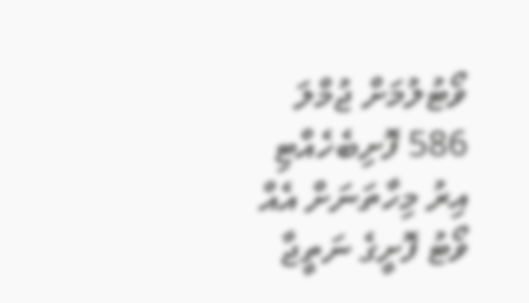ވޯޓުލުމަށް ޖުމްލަ 586 ފޮށިބެހެއްޓި އިރު މިހާތަނަށް އެއް ވޯޓު ފޮށީގެ ނަތީޖާ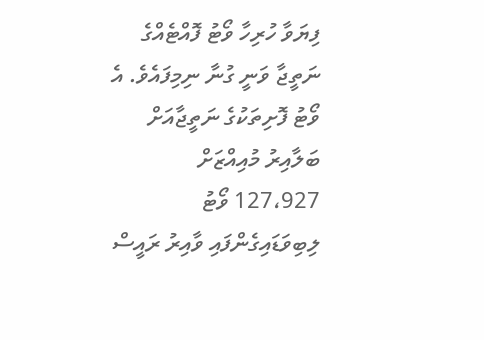ފިޔަވާ ހުރިހާ ވޯޓު ފޮއްޓެއްގެ ނަތީޖާ ވަނީ ގުނާ ނިމިފައެވެ. އެ ވޯޓު ފޮށިތަކުގެ ނަތީޖާއަށް ބަލާއިރު މުއިއްޒަށް 127،927 ވޯޓު ލިބިވަޑައިގެންފައި ވާއިރު ރައީސް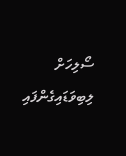ސޯލިހަށް ލިބިވަޑައިގެންފައި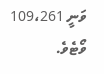ވަނީ 109،261 ވޯޓެވެ.